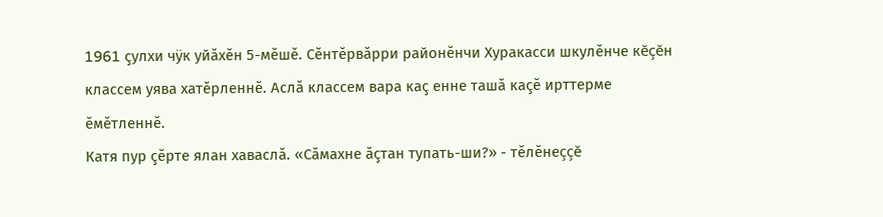1961 çулхи чÿк уйăхĕн 5-мĕшĕ. Сĕнтĕрвăрри районĕнчи Хуракасси шкулĕнче кĕçĕн классем уява хатĕрленнĕ. Аслă классем вара каç енне ташă каçĕ ирттерме ĕмĕтленнĕ.
Катя пур çĕрте ялан хаваслă. «Сăмахне ăçтан тупать-ши?» - тĕлĕнеççĕ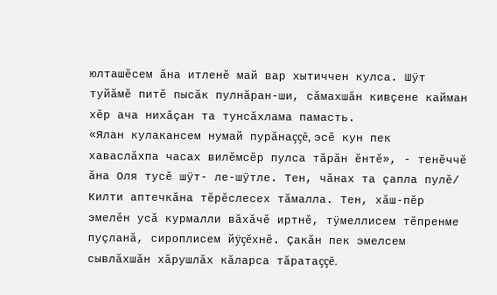юлташĕсем ăна итленĕ май вар хытиччен кулса. Шÿт туйăмĕ питĕ пысăк пулнăран-ши, сăмахшăн кивçене кайман хĕр ача нихăçан та тунсăхлама памасть.
«Ялан кулакансем нумай пурăнаççĕ, эсĕ кун пек хаваслăхпа часах вилĕмсĕр пулса тăрăн ĕнтĕ», - тенĕччĕ ăна Оля тусĕ шÿт- ле-шÿтле. Тен, чăнах та çапла пулĕ/
Килти аптечкăна тĕрĕслесех тăмалла. Тен, хăш-пĕр эмелĕн усă курмалли вăхăчĕ иртнĕ, тÿмеллисем тĕпренме пуçланă, сироплисем йÿçĕхнĕ. Çакăн пек эмелсем сывлăхшăн хăрушлăх кăларса тăратаççĕ.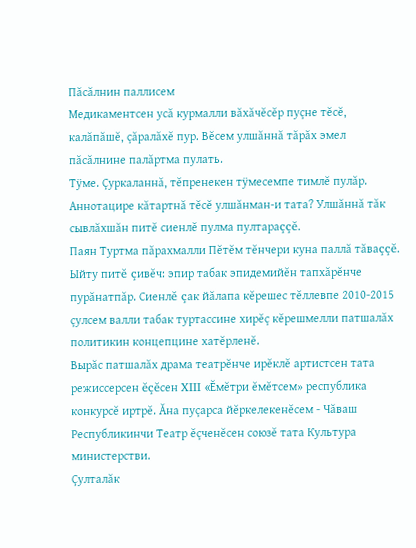Пăсăлнин паллисем
Медикаментсен усă курмалли вăхăчĕсĕр пуçне тĕсĕ, калăпăшĕ, çăралăхĕ пур. Вĕсем улшăннă тăрăх эмел пăсăлнине палăртма пулать.
Тÿме. Çуркаланнă, тĕпренекен тÿмесемпе тимлĕ пулăр. Аннотацире кăтартнă тĕсĕ улшăнман-и тата? Улшăннă тăк сывлăхшăн питĕ сиенлĕ пулма пултараççĕ.
Паян Туртма пăрахмалли Пĕтĕм тĕнчери куна паллă тăваççĕ. Ыйту питĕ çивĕч: эпир табак эпидемийĕн тапхăрĕнче пурăнатпăр. Сиенлĕ çак йăлапа кĕрешес тĕллевпе 2010-2015 çулсем валли табак туртассине хирĕç кĕрешмелли патшалăх политикин концепцине хатĕрленĕ.
Вырăс патшалăх драма театрĕнче ирĕклĕ артистсен тата режиссерсен ĕçĕсен XIII «Ĕмĕтри ĕмĕтсем» республика конкурсĕ иртрĕ. Ăна пуçарса йĕркелекенĕсем - Чăваш Республикинчи Театр ĕçченĕсен союзĕ тата Культура министерстви.
Çулталăк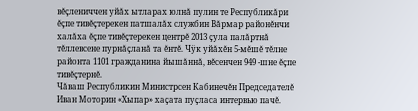вĕçлениччен уйăх ытларах юлнă пулин те Республикăри ĕçпе тивĕçтерекен патшалăх службин Вăрмар районĕнчи халăха ĕçпе тивĕçтерекен центрĕ 2013 çула палăртнă тĕллевсене пурнăçланă та ĕнтĕ. Чÿк уйăхĕн 5-мĕшĕ тĕлне районта 1101 гражданина йышăннă, вĕсенчен 949 -шне ĕçпе тивĕçтернĕ.
Чăваш Республикин Министрсен Кабинечĕн Председателĕ Иван Моторин «Хыпар» хаçата пуçласа интервью пачĕ.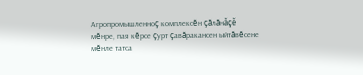Агропромышленноç комплексĕн çăлăнăçĕ мĕнре, пая кĕрсе çурт çавăракансен ыйтăвĕсене мĕнле татса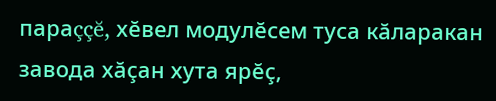параççĕ, хĕвел модулĕсем туса кăларакан завода хăçан хута ярĕç,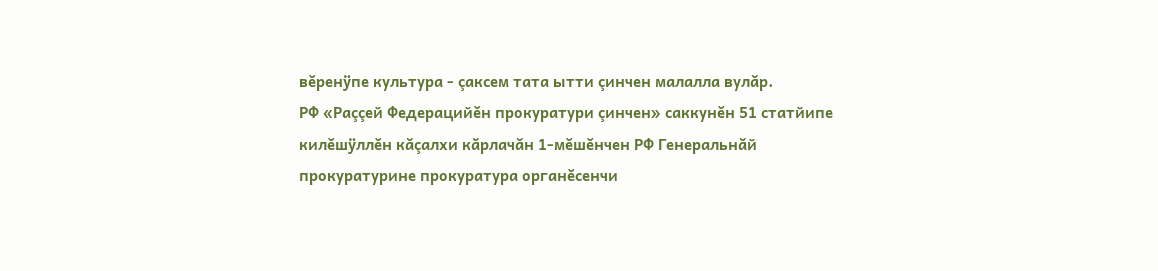вĕренÿпе культура - çаксем тата ытти çинчен малалла вулăр.
РФ «Раççей Федерацийĕн прокуратури çинчен» саккунĕн 51 статйипе килĕшÿллĕн кăçалхи кăрлачăн 1-мĕшĕнчен РФ Генеральнăй прокуратурине прокуратура органĕсенчи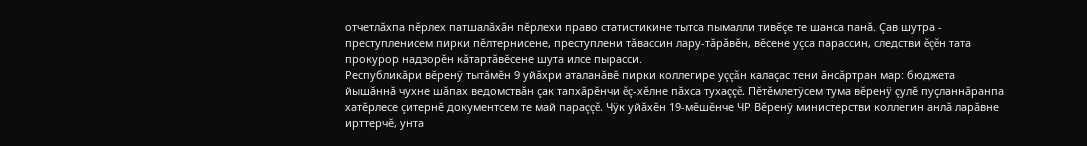отчетлăхпа пĕрлех патшалăхăн пĕрлехи право статистикине тытса пымалли тивĕçе те шанса панă. Çав шутра - преступленисем пирки пĕлтернисене, преступлени тăвассин лару-тăрăвĕн, вĕсене уçса парассин, следстви ĕçĕн тата прокурор надзорĕн кăтартăвĕсене шута илсе пырасси.
Республикăри вĕренÿ тытăмĕн 9 уйăхри аталанăвĕ пирки коллегире уççăн калаçас тени ăнсăртран мар: бюджета йышăннă чухне шăпах ведомствăн çак тапхăрĕнчи ĕç-хĕлне пăхса тухаççĕ. Пĕтĕмлетÿсем тума вĕренÿ çулĕ пуçланнăранпа хатĕрлесе çитернĕ документсем те май параççĕ. Чÿк уйăхĕн 19-мĕшĕнче ЧР Вĕренÿ министерстви коллегин анлă ларăвне ирттерчĕ, унта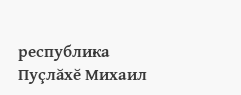республика Пуçлăхĕ Михаил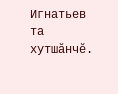Игнатьев та хутшăнчĕ.